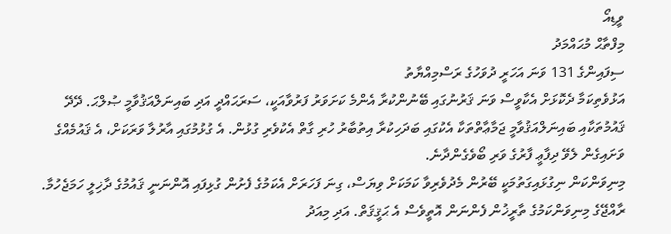ވީޑިއޯ
މިފްތާޙް މުޙައްމަދު
ސިފައިންގެ 131 ވަނަ އަހަރީ ދުވަހުގެ ރަސްމިއްޔާތު
އަޅުވެތިކަމާ ދެކޮޅަށް އެކާވީސް ވަނަ ޤަރުނުގައި ބޭނުންކުރާ އެންމެ ކަށަވަރު ފަރުވާއަކީ، ސަރަޙައްދީ އަދި ބައިނަލްއަޤުވާމީ ޞުލްޙަ. ދޭދޭ ޤައުމުތަކާއި ބައިނަލްއަޤުވާމީ ޖަމާޢާތްތަކާ އެކުގައި ބަދަހިކުރާ އިތުބާރު ހުރި ގާތް އެކުވެރި ގުޅުން. އެ ގުޅުމުގައި އާރުލާ ވަރަކަށް، އެ ޤައުމެއްގެ ވަށައިގެން ލެވޭ ދިފާޢީ ފާރުގެ ވަރި ބޯވެގެންދާނެ.
މިނިވަންކަން ނިގުޅައިގަތުމަކީ ބޭރުން މެދުވެރިވާ ކަމަކަށް ވިޔަސް، ގިނަ ފަހަރަށް އެކަމުގެ ފެށުން ގުޅިފައި އޮންނަނީ ޤައުމުގެ ދާޚިލީ ހަމަޖެހުމާ. ރާއްޖޭގެ މިނިވަންކަމުގެ ތާރީޚުން ފެންނަން އޮތީވެސް އެ ޙަޤީޤަތް. އަދި މިއަދު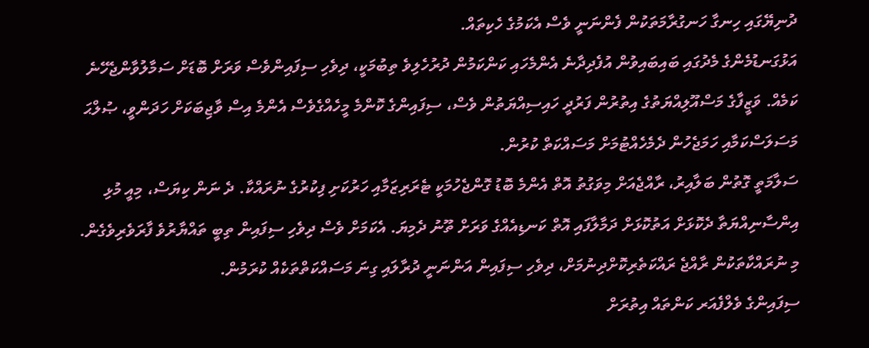ދުނިޔޭގައި ހިނގާ ހަނގުރާމަތަކުން ފެންނަނީ ވެސް އެކަމުގެ ހެކިތައް.
އަޅުގަނޑުމެންގެ މެދުގައި ބައިބައިވުން އުފެދިދާނެ އެންމެހައި ކަންކަމުން ދުރުހެލިވެ ތިބުމަކީ، ދިވެހި ސިފައިންވެސް ވަރަށް ބޮޑަށް ސަމާލުވާންޖެހޭނެ ކަމެއް. ވަޒީފާގެ މަސްއޫލިއްޔަތުގެ އިތުރުން ފަރުދީ ހައިސިއްޔަތުން ވެސް، ސިފައިންގެ ކޮންމެ މީހެއްގެވެސް އެންމެ އިސް ވާޖިބަކަށް ހަދަންވީ، ޞުލްޙަ މަސަލަސްކަމާއި ހަމަޖެހުން ދެމެހެއްޓުމަށް މަސައްކަތް ކުރުން.
ސަލާމަތީ ގޮތުން ބަލާއިރު، ރާއްޖެއަށް މިވަގުތު އޮތް އެންމެ ބޮޑު ގޮންޖެހުމަކީ ޓެރަރިޒަމާއި ހަރުކަށި ފިކުރުގެ ނުރައްކާ. ދެ ނަން ކިޔަސް، މިއީ މުޅި އިންސާނިއްޔަތާ ދެކޮޅަށް އަތުކޮޅަށް ދަމާލާފައި އޮތް ކަނޑިއެއްގެ ވަރަށް ތޫނު ދެމިޔަ. އެކަމަށް ވެސް ދިވެހި ސިފައިން ތިބީ ތައްޔާރުވެ ފާރަވެރިވެގެން. މި ނުރައްކާތަކުން ރާއްޖެ ރައްކަތެރިކޮށްދިނުމަށް، ދިވެހި ސިފައިން އަންނަނީ ދުރާލައި ގިނަ މަސައްކަތްތަކެއް ކުރަމުން.
ސިފައިންގެ ވެލްފެއަރ ކަންތައް އިތުރަށް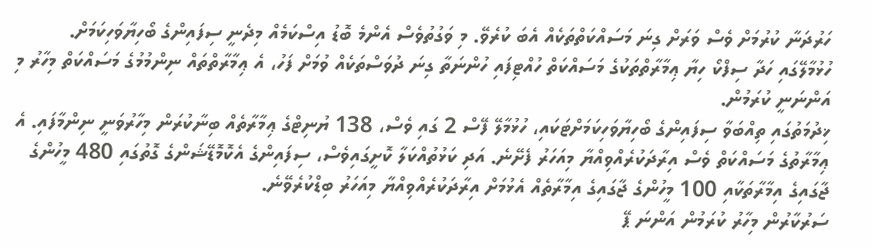ހަރުދަނާ ކުރުމަށް ވެސް ވަރަށް ގިނަ މަސައްކަތްތަކެއް އެބަ ކުރެވޭ. މި ވަގުތުވެސް އެންމެ ބޮޑު އިސްކަމެއް މިދެނީ ސިފައިންގެ ބޯހިޔާވަހިކަމަށް. ހުޅުމާލޭގައި ހަދާ ސިފްކޯ ހިޔާ ޢިމާރާތްތަކުގެ މަސައްކަތް ހުއްޓިފައި ހުންނަތާ ގިނަ ދުވަސްތަކެއް ވުމަށް ފަހު، އެ ޢިމާރާތްތައް ނިންމުމުގެ މަސައްކަތް މިހާރު މި އަންނަނީ ކުރަމުން.
ޚިދުމަތުގައި ތިއްބަވާ ސިފައިންގެ ބޯހިޔާވަހިކަމަށްޓަކައި، ހުޅުމާލޭ ފޭސް 2 ގައި ވެސް، 138 ޔުނިޓްގެ ޢިމާރާތެއް ބިނާކުރަން މިހާރުވަނީ ނިންމާފައި. އެ ޢިމާރާތުގެ މަސައްކަތް ވެސް އިރާދަކުރެއްވިއްޔާ މިއަހަރު ފެށޭނެ. އަދި ކަޅުތުއްކަލާ ކޮށީގައިވެސް، ސިފައިންގެ އެކޮމޮޑޭޝަންގެ ގޮތުގައި 480 މީހުންގެ ޖާގައިގެ އިމާރާތަކާއި 100 މީހުންގެ ޖާގައިގެ އިމާރާތެއް އެޅުމަށް އިރާދަކުރެއްވިއްޔާ މިއަހަރު ބިޑްކުރެވޭނެ.
ސަރުކާރުން މިހާރު ކުރަމުން އަންނަ ޕޭ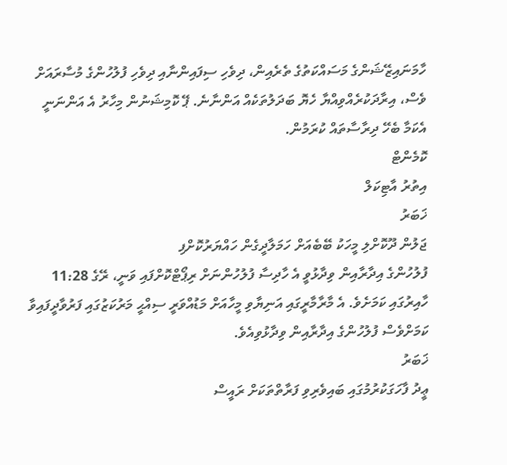ހާމަނައިޒޭޝަންގެ މަސައްކަތުގެ ތެރެއިން، ދިވެހި ސިފައިންނާއި ދިވެހި ފުލުހުންގެ މުސާރައަށް ވެސް، އިރާދަކުރެއްވިއްޔާ ހެޔޮ ބަދަލުތަކެއް އަންނާނެ. ޕޭ ކޮމިޝަނުން މިހާރު އެ އަންނަނީ އެކަމާ ބެހޭ ދިރާސާތައް ކުރަމުން.
ކޮމެންޓް
އިތުރު އާޓިކަލް
ޚަބަރު
ޖަލުން ދޫކޮށްލި މީހަކު ބޭބެއަށް ހަމަލާދީގެން ހައްޔަރުކޮށްފި
ފުލުހުންގެ އިދާރާއިން ވިދާޅުވީ އެ ހާދިސާ ފުލުހުންނަށް ރިޕޯޓްކޮށްފައި ވަނީ، ރޭގެ 11:28 ހާއިރުގައި ކަމަށެވެ. އެ މާރާމާރީގައި އަނިޔާވި މީހާއަށް މަޑުއްވަރީ ސިއްޙީ މަރުކަޒުގައި ފަރުވާދީފައިވާ ކަމަށްވެސް ފުލުހުންގެ އިދާރާއިން ވިދާޅުވިއެވެ.
ޚަބަރު
ޢީދު ފާހަގަކުރުމުގައި ބައިވެރިވި ފަރާތްތަކަށް ރައީސް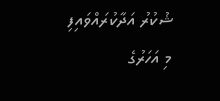ޝުކުރު އަދާކުރައްވައިފި
މި އަހަރުގެ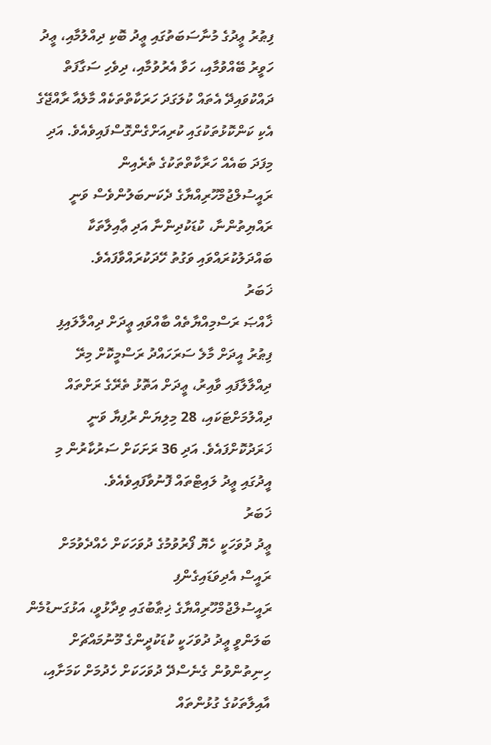ފިޠުރު ޢީދުގެ މުނާސަބަތުގައި ޢީދު ބޮކި ދިއްލުމާއި، ޢީދު ހަވީރު ބޭއްވުމާއި، ހަވާ އެރުވުމާއި، ދިވެހި ސަގާފަތް ދައްކުވައިދޭ އެތައް ކުލަގަދަ ހަރަކާތްތަކެއް މާލެއާ ރާއްޖޭގެ އެކި ކަންކޮޅުތަކުގައި ކުރިއަށްގެންގޮސްފައިވެއެވެ. އަދި މިފަދަ ބައެއް ހަރާކާތްތަކުގެ ތެރެއިން ރައީސުލްޖުމްހޫރިއްޔާގެ ދެކަނބަލުންވެސް ވަނީ ރައްޔިތުންނާ، ކުޑަކުދިންނާ އަދި ޢާއިލާތަކާ ބައްދަލުކުރައްވައި ވަގުތު ހޭދަކުރައްވާފައެވެ.
ޚަބަރު
ޚާއްޞަ ރަސްމިއްޔާތެއް ބާއްވައި ޢީދަށް ދިއްލާލައިފި
ފިޠުރު އީދަށް މާލެ ސަރަހައްދު ރަސްމީކޮށް މިރޭ ދިއްލާލާފައި ވާއިރު، ޢީދަށް އަތޮޅު ތެރޭގެ ރަށްތައް ދިއްލުމަށްޓަކައި، 28 މިލިޔަން ރުފިޔާ ވަނީ ޚަރަދުކޮށްފައެވެ. އަދި 36 ރަށަކަށް ސަރުކާރުން މި އީދުގައި ޢީދު ލައިޓްތައް ފޮނުވާފައިވެއެވެ.
ޚަބަރު
ޢީދު ދުވަހަކީ ހެޔޮ ފޯރުވުމުގެ ދުވަހަކަށް ހެއްދެވުމަށް ރައީސް އެދިވަޑައިގެންފި
ރައީސުލްޖުމްހޫރިއްޔާގެ ޚިޠާބުގައި ވިދާޅުވީ، އަޅުގަނޑުމެން ބަލަންވީ ޢީދު ދުވަހަކީ ކުޑަކުދީންގެ މޫނުމައްޗަށް ހިނިތުންވުން ގެނެސްދޭ ދުވަހަކަށް ހެދުމަށް ކަމަށާއި، އާއިލާތަކުގެ ގުޅުންތައް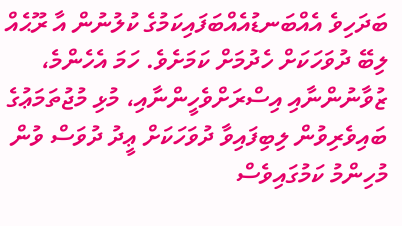ބަދަހިވެ އެއްބަނޑުއެއްބަފައިކަމުގެ ކުލުނުން އާ ރޫޙެއް ލިބޭ ދުވަހަކަށް ހެދުމަށް ކަމަށެވެ. ހަމަ އެހެންމެ، ޒުވާނުންނާއި އިސްރަށްވެހީންނާއި، މުޅި މުޖުތަމަޢުގެ ބައިވެރިވުން ލިބިފައިވާ ދުވަހަކަށް ޢީދު ދުވަސް ވުން މުހިންމު ކަމުގައިވެސް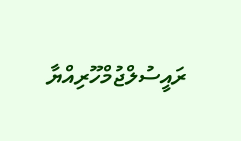ރައީސުލްޖުމްހޫރިއްޔާ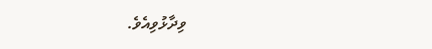ވިދާޅުވިއެވެ.